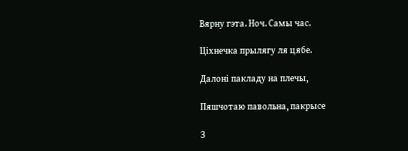Вярну гэта. Ноч. Самы час.

Ціхнечка прылягу ля цябе.

Далоні пакладу на плечы,

Пяшчотаю павольна, пакрысе

З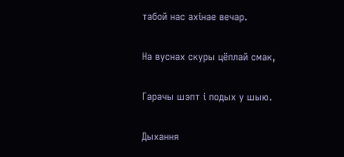табой нас ахінае вечар.

На вуснах скуры цёплай смак,

Гарачы шэпт і подых у шыю.

Дыхання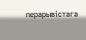перарывістага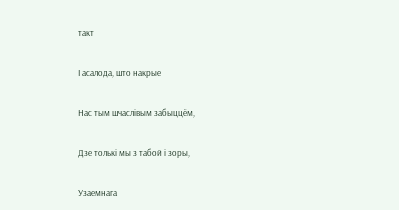такт

І асалода, што накрые

Нас тым шчаслівым забыццём,

Дзе толькі мы з табой і зоры,

Узаемнага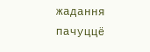жадання пачуццё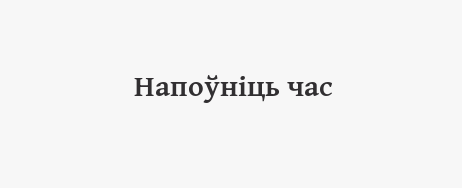Напоўніць час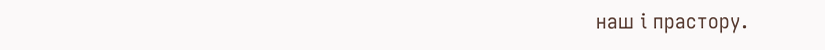наш і прастору.